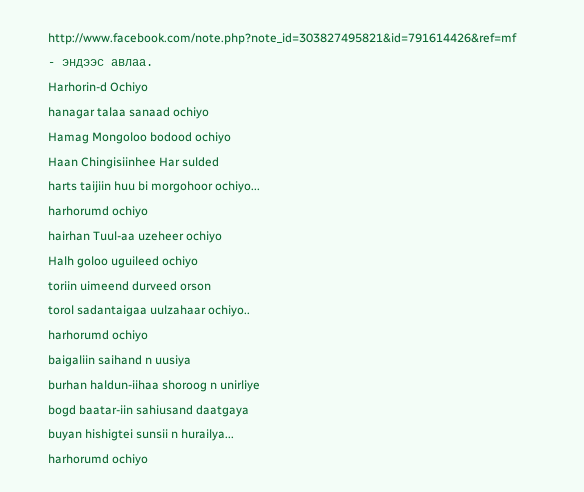http://www.facebook.com/note.php?note_id=303827495821&id=791614426&ref=mf - эндээс авлаа.
Harhorin-d Ochiyo
hanagar talaa sanaad ochiyo
Hamag Mongoloo bodood ochiyo
Haan Chingisiinhee Har sulded
harts taijiin huu bi morgohoor ochiyo...
harhorumd ochiyo
hairhan Tuul-aa uzeheer ochiyo
Halh goloo uguileed ochiyo
toriin uimeend durveed orson
torol sadantaigaa uulzahaar ochiyo..
harhorumd ochiyo
baigaliin saihand n uusiya
burhan haldun-iihaa shoroog n unirliye
bogd baatar-iin sahiusand daatgaya
buyan hishigtei sunsii n hurailya...
harhorumd ochiyo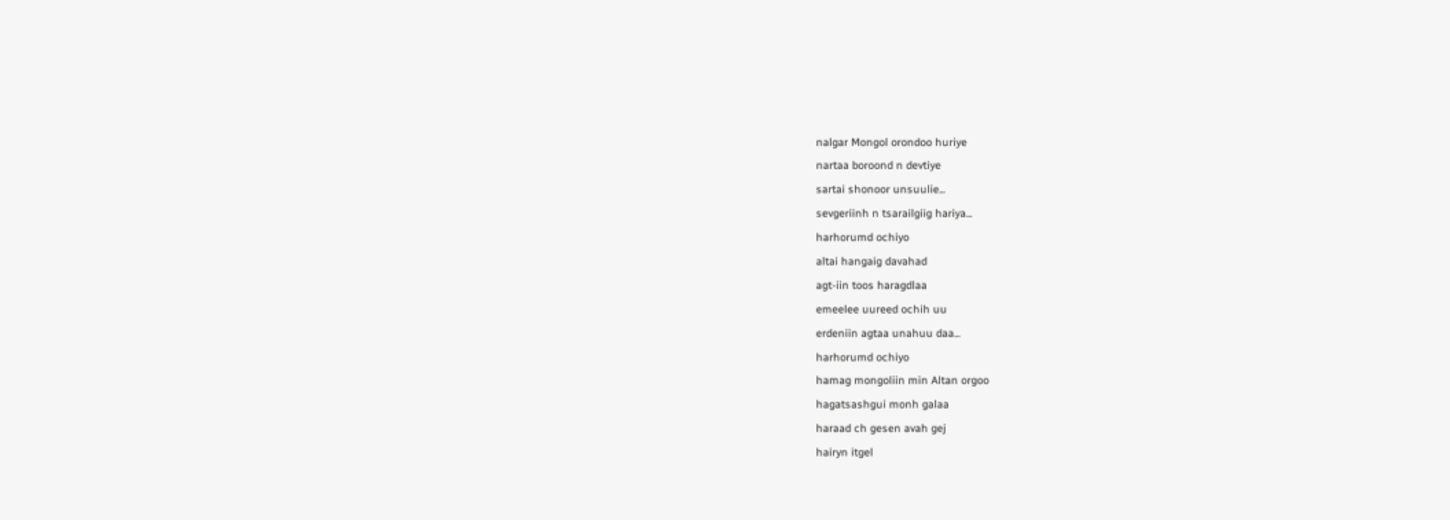nalgar Mongol orondoo huriye
nartaa boroond n devtiye
sartai shonoor unsuulie...
sevgeriinh n tsarailgiig hariya...
harhorumd ochiyo
altai hangaig davahad
agt-iin toos haragdlaa
emeelee uureed ochih uu
erdeniin agtaa unahuu daa...
harhorumd ochiyo
hamag mongoliin min Altan orgoo
hagatsashgui monh galaa
haraad ch gesen avah gej
hairyn itgel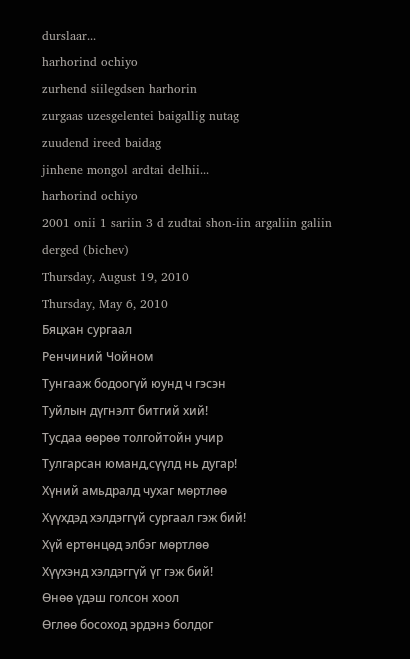durslaar...
harhorind ochiyo
zurhend siilegdsen harhorin
zurgaas uzesgelentei baigallig nutag
zuudend ireed baidag
jinhene mongol ardtai delhii...
harhorind ochiyo
2001 onii 1 sariin 3 d zudtai shon-iin argaliin galiin derged (bichev)
Thursday, August 19, 2010
Thursday, May 6, 2010
Бяцхан сургаал
Ренчиний Чойном
Тунгааж бодоогүй юунд ч гэсэн
Туйлын дүгнэлт битгий хий!
Тусдаа өөрөө толгойтойн учир
Тулгарсан юманд,сүүлд нь дугар!
Хүний амьдралд чухаг мөртлөө
Хүүхдэд хэлдэггүй сургаал гэж бий!
Хүй ертөнцөд элбэг мөртлөө
Хүүхэнд хэлдэггүй үг гэж бий!
Өнөө үдэш голсон хоол
Өглөө босоход эрдэнэ болдог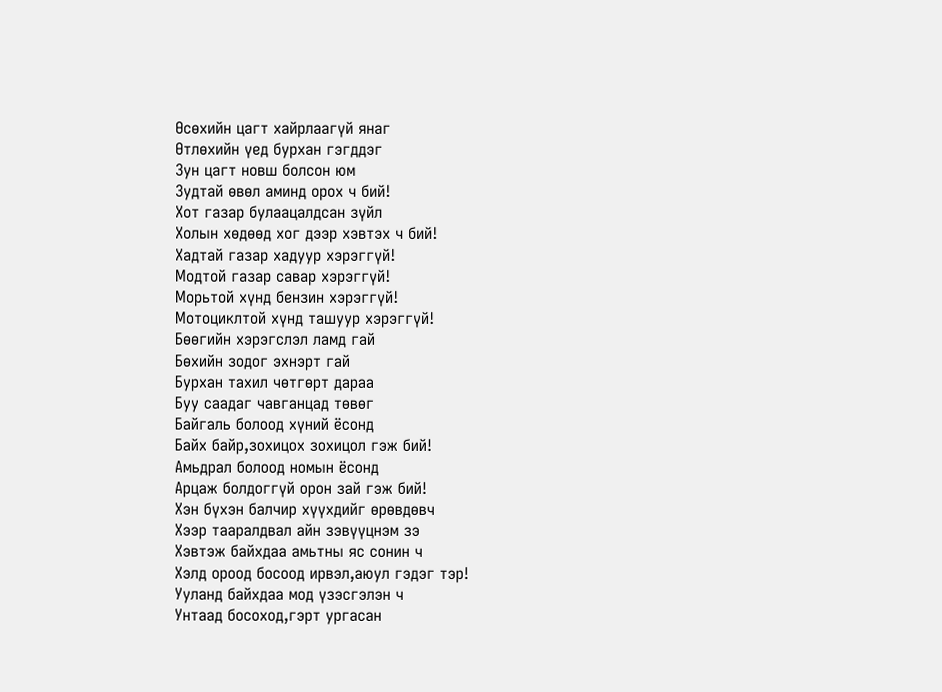Өсөхийн цагт хайрлаагүй янаг
Өтлөхийн үед бурхан гэгддэг
Зун цагт новш болсон юм
Зудтай өвөл аминд орох ч бий!
Хот газар булаацалдсан зүйл
Холын хөдөөд хог дээр хэвтэх ч бий!
Хадтай газар хадуур хэрэггүй!
Модтой газар савар хэрэггүй!
Морьтой хүнд бензин хэрэггүй!
Мотоциклтой хүнд ташуур хэрэггүй!
Бөөгийн хэрэгслэл ламд гай
Бөхийн зодог эхнэрт гай
Бурхан тахил чөтгөрт дараа
Буу саадаг чавганцад төвөг
Байгаль болоод хүний ёсонд
Байх байр,зохицох зохицол гэж бий!
Амьдрал болоод номын ёсонд
Арцаж болдоггүй орон зай гэж бий!
Хэн бүхэн балчир хүүхдийг өрөвдөвч
Хээр тааралдвал айн зэвүүцнэм зэ
Хэвтэж байхдаа амьтны яс сонин ч
Хэлд ороод босоод ирвэл,аюул гэдэг тэр!
Ууланд байхдаа мод үзэсгэлэн ч
Унтаад босоход,гэрт ургасан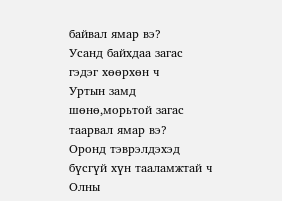байвал ямар вэ?
Усанд байхдаа загас гэдэг хөөрхөн ч
Уртын замд шөнө,морьтой загас таарвал ямар вэ?
Оронд тэврэлдэхэд бүсгүй хүн тааламжтай ч
Олны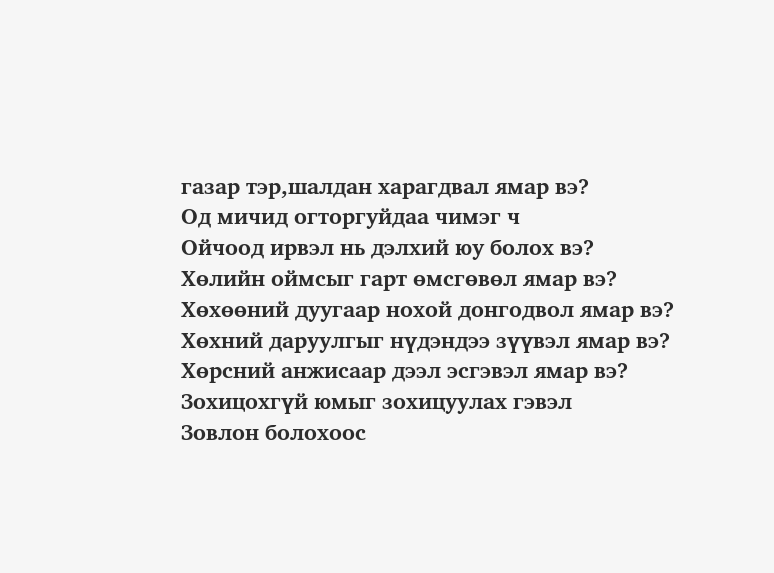газар тэр,шалдан харагдвал ямар вэ?
Од мичид огторгуйдаа чимэг ч
Ойчоод ирвэл нь дэлхий юу болох вэ?
Хөлийн оймсыг гарт өмсгөвөл ямар вэ?
Хөхөөний дуугаар нохой донгодвол ямар вэ?
Хөхний даруулгыг нүдэндээ зүүвэл ямар вэ?
Хөрсний анжисаар дээл эсгэвэл ямар вэ?
Зохицохгүй юмыг зохицуулах гэвэл
Зовлон болохоос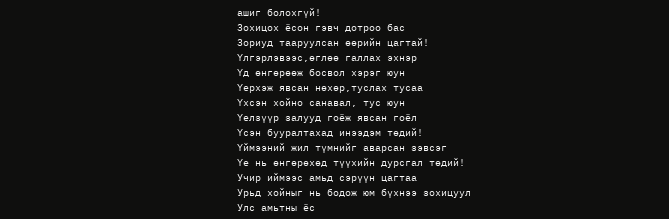ашиг болохгүй!
Зохицох ёсон гэвч дотроо бас
Зориуд тааруулсан өөрийн цагтай!
Үлгэрлэвээс,өглөө галлах эхнэр
Үд өнгөрөөж босвол хэрэг юун
Үерхэж явсан нөхөр,туслах тусаа
Үхсэн хойно санавал, тус юун
Үелзүүр залууд гоёж явсан гоёл
Үсэн бууралтахад инээдэм төдий!
Үймээний жил түмнийг аварсан зэвсэг
Үе нь өнгөрөхөд түүхийн дурсгал төдий!
Учир иймээс амьд сэрүүн цагтаа
Урьд хойныг нь бодож юм бүхнээ зохицуул
Улс амьтны ёс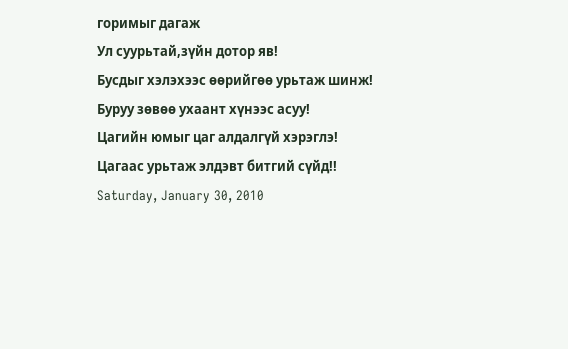горимыг дагаж
Ул суурьтай,зүйн дотор яв!
Бусдыг хэлэхээс өөрийгөө урьтаж шинж!
Буруу зөвөө ухаант хүнээс асуу!
Цагийн юмыг цаг алдалгүй хэрэглэ!
Цагаас урьтаж элдэвт битгий сүйд!!
Saturday, January 30, 2010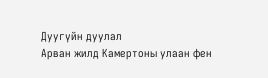Дуугүйн дуулал
Арван жилд Камертоны улаан фен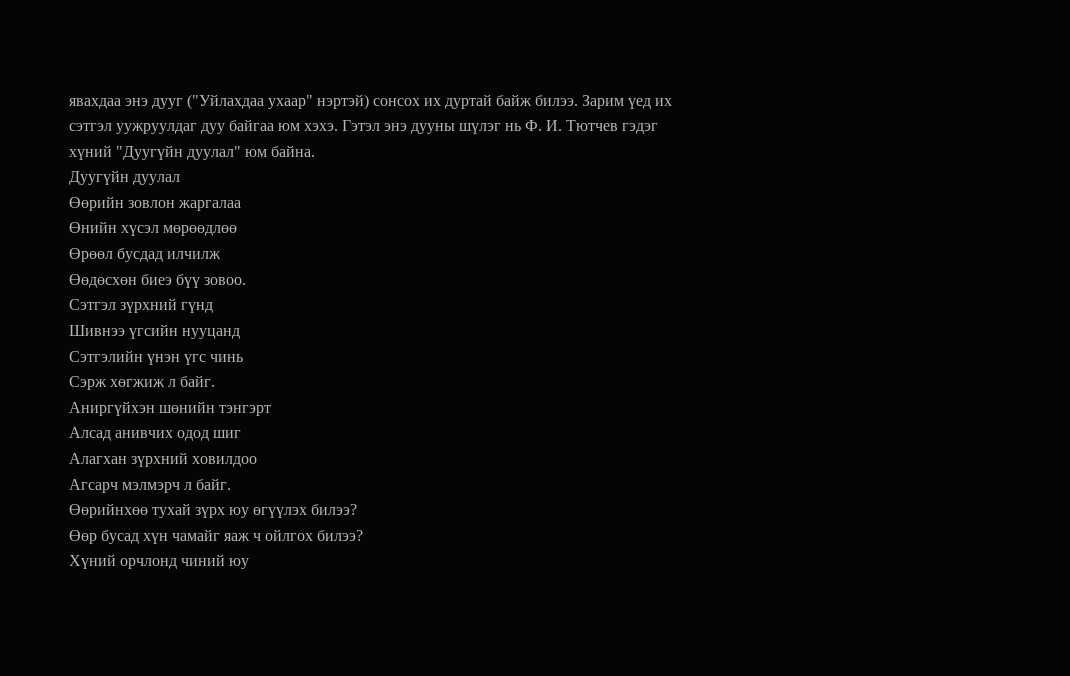явахдаа энэ дууг ("Уйлахдаа ухаар" нэртэй) сонсох их дуртай байж билээ. Зарим үед их сэтгэл уужруулдаг дуу байгаа юм хэхэ. Гэтэл энэ дууны шүлэг нь Ф. И. Тютчев гэдэг хүний "Дуугүйн дуулал" юм байна.
Дуугүйн дуулал
Өөрийн зовлон жаргалаа
Өнийн хүсэл мөрөөдлөө
Өрөөл бусдад илчилж
Өөдөсхөн биеэ бүү зовоо.
Сэтгэл зүрхний гүнд
Шивнээ үгсийн нууцанд
Сэтгэлийн үнэн үгс чинь
Сэрж хөгжиж л байг.
Аниргүйхэн шөнийн тэнгэрт
Алсад анивчих одод шиг
Алагхан зүрхний ховилдоо
Агсарч мэлмэрч л байг.
Өөрийнхөө тухай зүрх юу өгүүлэх билээ?
Өөр бусад хүн чамайг яаж ч ойлгох билээ?
Хүний орчлонд чиний юу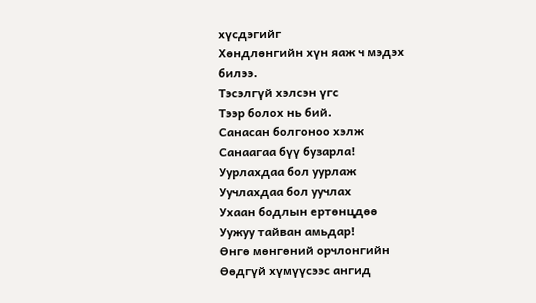хүсдэгийг
Хөндлөнгийн хүн яаж ч мэдэх билээ.
Тэсэлгүй хэлсэн үгс
Тээр болох нь бий.
Санасан болгоноо хэлж
Санаагаа бүү бузарла!
Уурлахдаа бол уурлаж
Уучлахдаа бол уучлах
Ухаан бодлын ертөнцдөө
Уужуу тайван амьдар!
Өнгө мөнгөний орчлонгийн
Өөдгүй хүмүүсээс ангид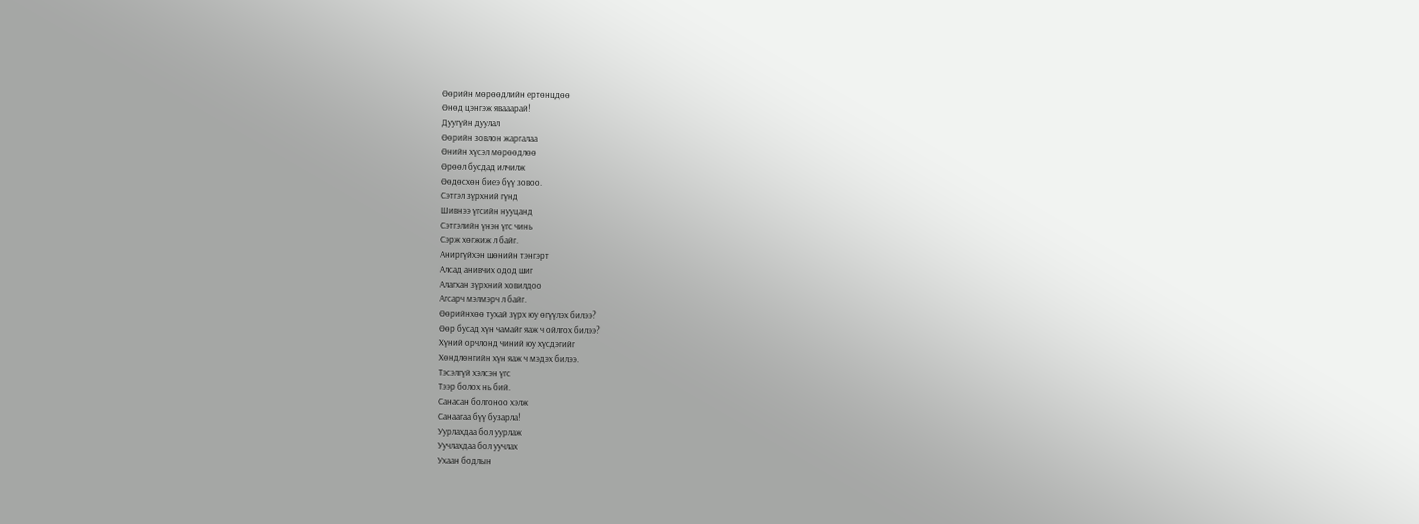Өөрийн мөрөөдлийн ертөнцдөө
Өнөд цэнгэж явааарай!
Дуугүйн дуулал
Өөрийн зовлон жаргалаа
Өнийн хүсэл мөрөөдлөө
Өрөөл бусдад илчилж
Өөдөсхөн биеэ бүү зовоо.
Сэтгэл зүрхний гүнд
Шивнээ үгсийн нууцанд
Сэтгэлийн үнэн үгс чинь
Сэрж хөгжиж л байг.
Аниргүйхэн шөнийн тэнгэрт
Алсад анивчих одод шиг
Алагхан зүрхний ховилдоо
Агсарч мэлмэрч л байг.
Өөрийнхөө тухай зүрх юу өгүүлэх билээ?
Өөр бусад хүн чамайг яаж ч ойлгох билээ?
Хүний орчлонд чиний юу хүсдэгийг
Хөндлөнгийн хүн яаж ч мэдэх билээ.
Тэсэлгүй хэлсэн үгс
Тээр болох нь бий.
Санасан болгоноо хэлж
Санаагаа бүү бузарла!
Уурлахдаа бол уурлаж
Уучлахдаа бол уучлах
Ухаан бодлын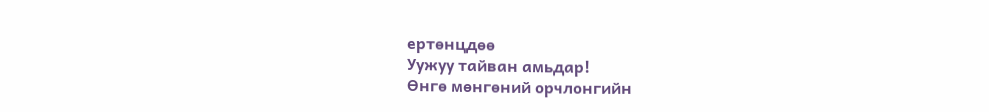ертөнцдөө
Уужуу тайван амьдар!
Өнгө мөнгөний орчлонгийн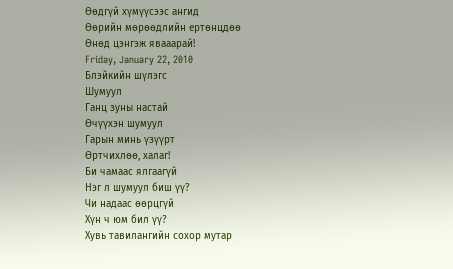Өөдгүй хүмүүсээс ангид
Өөрийн мөрөөдлийн ертөнцдөө
Өнөд цэнгэж явааарай!
Friday, January 22, 2010
Блэйкийн шүлэгс
Шумуул
Ганц зуны настай
Өчүүхэн шумуул
Гарын минь үзүүрт
Өртчихлөө, халаг!
Би чамаас ялгаагүй
Нэг л шумуул биш үү?
Чи надаас өөрцгүй
Хүн ч юм бил үү?
Хувь тавилангийн сохор мутар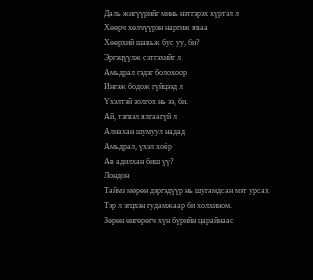Даль жигүүрийг минь нэтгэрэх хүртэл л
Хөөрч хөлчүүрэн наргиж яваа
Хөөрхий шавьж бус уу, би?
Эргэцүүлж сэтгэхийг л
Амьдрал гэдэг болохоор
Ингэж бодож гүйцээд л
Үхэлтэй золгох нь ээ, би.
Ай, тэгвэл ялгаагүй л
Алиахан шумуул надад
Амьдрал, үхэл хоёр
Ав адилхан биш үү?
Лондон
Таймз мөрөн дэргэдүүр нь шугамдсан мэт урсах
Тэр л эгцхэн гудамжаар би холхином.
Зөрөн өнгөрөгч хүн бүрийн царайнаас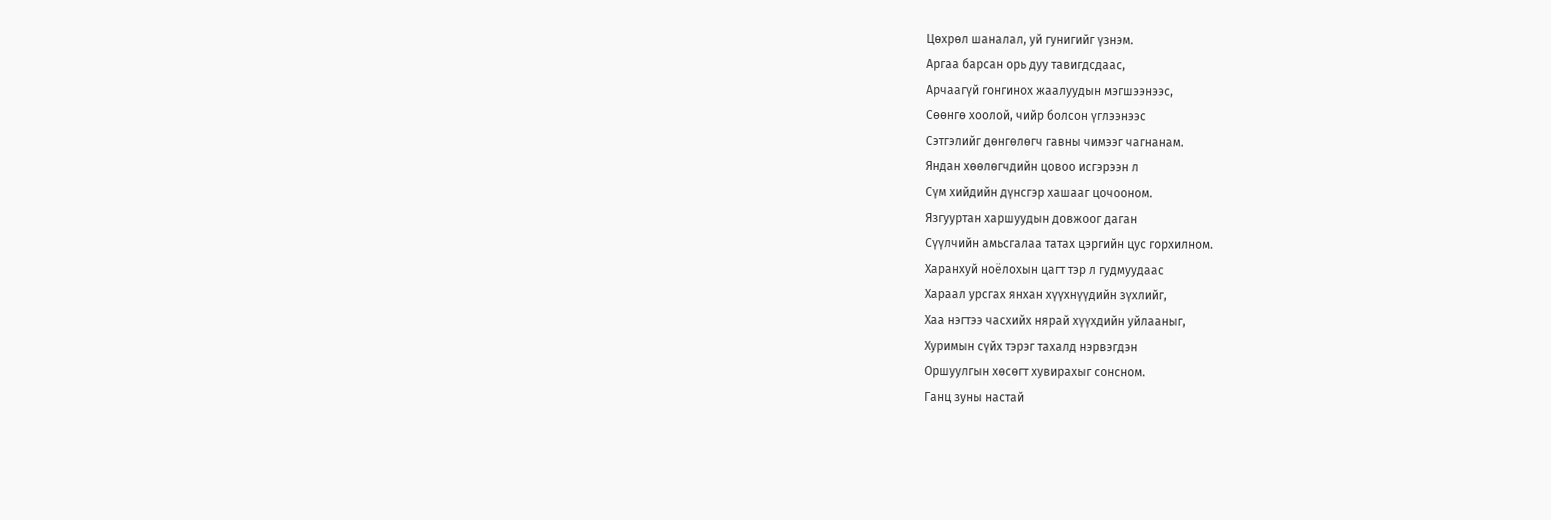Цөхрөл шаналал, уй гунигийг үзнэм.
Аргаа барсан орь дуу тавигдсдаас,
Арчаагүй гонгинох жаалуудын мэгшээнээс,
Сөөнгө хоолой, чийр болсон үглээнээс
Сэтгэлийг дөнгөлөгч гавны чимээг чагнанам.
Яндан хөөлөгчдийн цовоо исгэрээн л
Сүм хийдийн дүнсгэр хашааг цочооном.
Язгууртан харшуудын довжоог даган
Сүүлчийн амьсгалаа татах цэргийн цус горхилном.
Харанхуй ноёлохын цагт тэр л гудмуудаас
Хараал урсгах янхан хүүхнүүдийн зүхлийг,
Хаа нэгтээ часхийх нярай хүүхдийн уйлааныг,
Хуримын сүйх тэрэг тахалд нэрвэгдэн
Оршуулгын хөсөгт хувирахыг сонсном.
Ганц зуны настай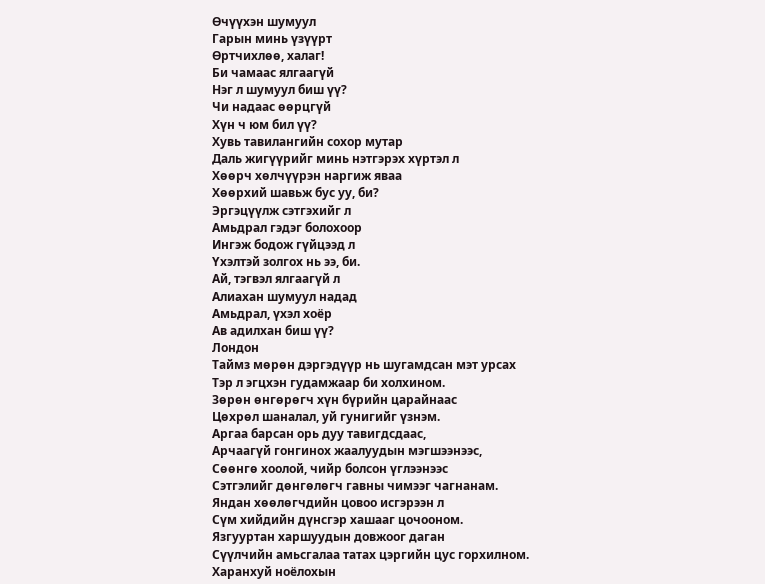Өчүүхэн шумуул
Гарын минь үзүүрт
Өртчихлөө, халаг!
Би чамаас ялгаагүй
Нэг л шумуул биш үү?
Чи надаас өөрцгүй
Хүн ч юм бил үү?
Хувь тавилангийн сохор мутар
Даль жигүүрийг минь нэтгэрэх хүртэл л
Хөөрч хөлчүүрэн наргиж яваа
Хөөрхий шавьж бус уу, би?
Эргэцүүлж сэтгэхийг л
Амьдрал гэдэг болохоор
Ингэж бодож гүйцээд л
Үхэлтэй золгох нь ээ, би.
Ай, тэгвэл ялгаагүй л
Алиахан шумуул надад
Амьдрал, үхэл хоёр
Ав адилхан биш үү?
Лондон
Таймз мөрөн дэргэдүүр нь шугамдсан мэт урсах
Тэр л эгцхэн гудамжаар би холхином.
Зөрөн өнгөрөгч хүн бүрийн царайнаас
Цөхрөл шаналал, уй гунигийг үзнэм.
Аргаа барсан орь дуу тавигдсдаас,
Арчаагүй гонгинох жаалуудын мэгшээнээс,
Сөөнгө хоолой, чийр болсон үглээнээс
Сэтгэлийг дөнгөлөгч гавны чимээг чагнанам.
Яндан хөөлөгчдийн цовоо исгэрээн л
Сүм хийдийн дүнсгэр хашааг цочооном.
Язгууртан харшуудын довжоог даган
Сүүлчийн амьсгалаа татах цэргийн цус горхилном.
Харанхуй ноёлохын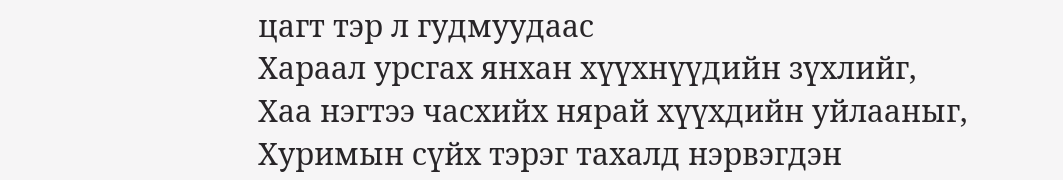цагт тэр л гудмуудаас
Хараал урсгах янхан хүүхнүүдийн зүхлийг,
Хаа нэгтээ часхийх нярай хүүхдийн уйлааныг,
Хуримын сүйх тэрэг тахалд нэрвэгдэн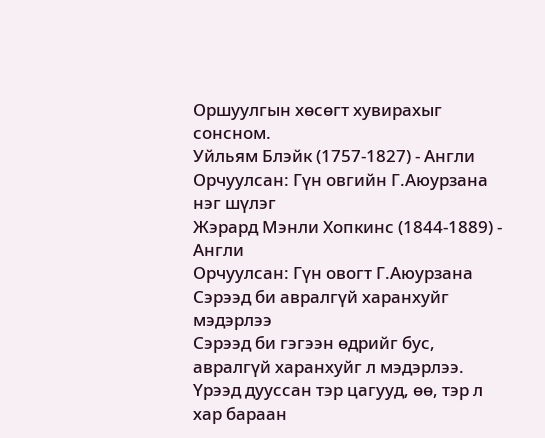Оршуулгын хөсөгт хувирахыг сонсном.
Уйльям Блэйк (1757-1827) - Англи
Орчуулсан: Гүн овгийн Г.Аюурзана
нэг шүлэг
Жэрард Мэнли Хопкинс (1844-1889) - Англи
Орчуулсан: Гүн овогт Г.Аюурзана
Сэрээд би авралгүй харанхуйг мэдэрлээ
Сэрээд би гэгээн өдрийг бус, авралгүй харанхуйг л мэдэрлээ.
Үрээд дууссан тэр цагууд, өө, тэр л хар бараан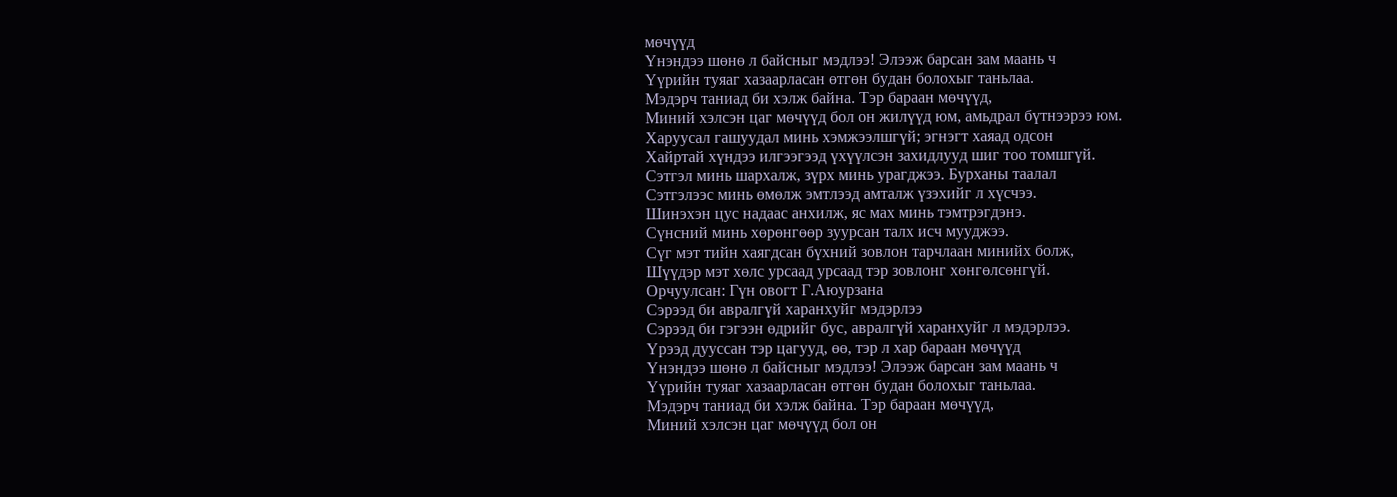мөчүүд
Үнэндээ шөнө л байсныг мэдлээ! Элээж барсан зам маань ч
Үүрийн туяаг хазаарласан өтгөн будан болохыг таньлаа.
Мэдэрч таниад би хэлж байна. Тэр бараан мөчүүд,
Миний хэлсэн цаг мөчүүд бол он жилүүд юм, амьдрал бүтнээрээ юм.
Харуусал гашуудал минь хэмжээлшгүй; эгнэгт хаяад одсон
Хайртай хүндээ илгээгээд үхүүлсэн захидлууд шиг тоо томшгүй.
Сэтгэл минь шархалж, зүрх минь урагджээ. Бурханы таалал
Сэтгэлээс минь өмөлж эмтлээд амталж үзэхийг л хүсчээ.
Шинэхэн цус надаас анхилж, яс мах минь тэмтрэгдэнэ.
Сүнсний минь хөрөнгөөр зуурсан талх исч мууджээ.
Сүг мэт тийн хаягдсан бүхний зовлон тарчлаан минийх болж,
Шүүдэр мэт хөлс урсаад урсаад тэр зовлонг хөнгөлсөнгүй.
Орчуулсан: Гүн овогт Г.Аюурзана
Сэрээд би авралгүй харанхуйг мэдэрлээ
Сэрээд би гэгээн өдрийг бус, авралгүй харанхуйг л мэдэрлээ.
Үрээд дууссан тэр цагууд, өө, тэр л хар бараан мөчүүд
Үнэндээ шөнө л байсныг мэдлээ! Элээж барсан зам маань ч
Үүрийн туяаг хазаарласан өтгөн будан болохыг таньлаа.
Мэдэрч таниад би хэлж байна. Тэр бараан мөчүүд,
Миний хэлсэн цаг мөчүүд бол он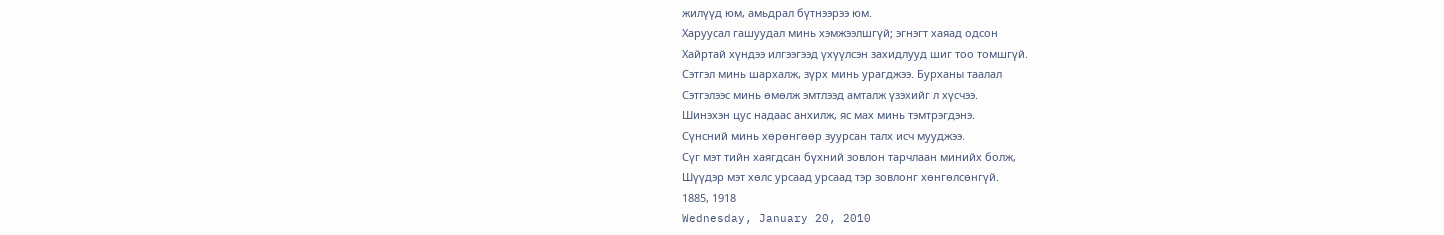жилүүд юм, амьдрал бүтнээрээ юм.
Харуусал гашуудал минь хэмжээлшгүй; эгнэгт хаяад одсон
Хайртай хүндээ илгээгээд үхүүлсэн захидлууд шиг тоо томшгүй.
Сэтгэл минь шархалж, зүрх минь урагджээ. Бурханы таалал
Сэтгэлээс минь өмөлж эмтлээд амталж үзэхийг л хүсчээ.
Шинэхэн цус надаас анхилж, яс мах минь тэмтрэгдэнэ.
Сүнсний минь хөрөнгөөр зуурсан талх исч мууджээ.
Сүг мэт тийн хаягдсан бүхний зовлон тарчлаан минийх болж,
Шүүдэр мэт хөлс урсаад урсаад тэр зовлонг хөнгөлсөнгүй.
1885, 1918
Wednesday, January 20, 2010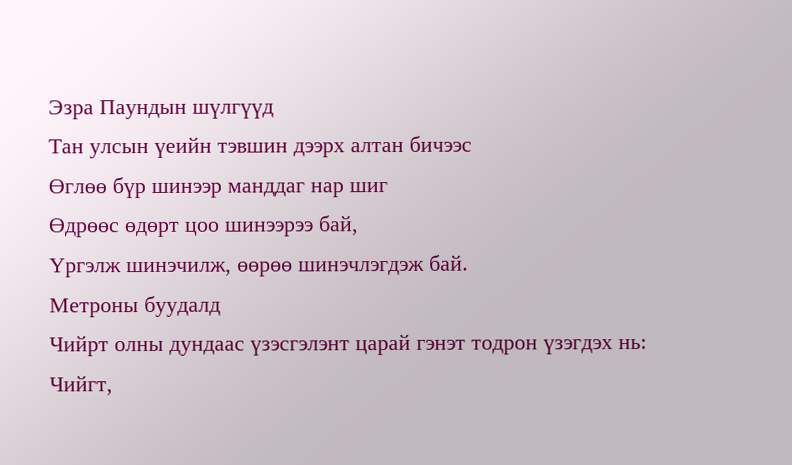Эзра Паундын шүлгүүд
Тан улсын үеийн тэвшин дээрх алтан бичээс
Өглөө бүр шинээр манддаг нар шиг
Өдрөөс өдөрт цоо шинээрээ бай,
Үргэлж шинэчилж, өөрөө шинэчлэгдэж бай.
Метроны буудалд
Чийрт олны дундаас үзэсгэлэнт царай гэнэт тодрон үзэгдэх нь:
Чийгт,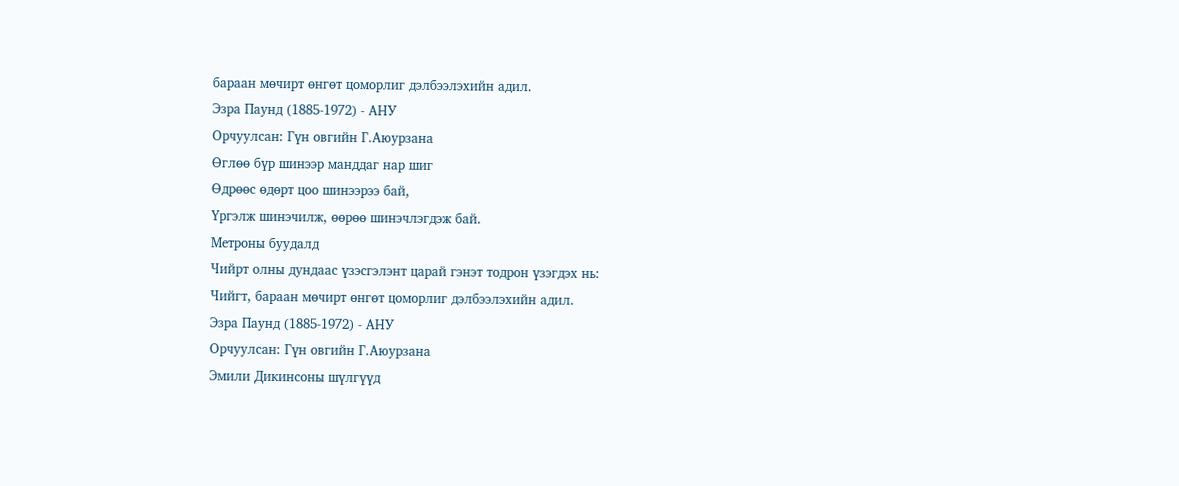бараан мөчирт өнгөт цоморлиг дэлбээлэхийн адил.
Эзра Паунд (1885-1972) - АНУ
Орчуулсан: Гүн овгийн Г.Аюурзана
Өглөө бүр шинээр манддаг нар шиг
Өдрөөс өдөрт цоо шинээрээ бай,
Үргэлж шинэчилж, өөрөө шинэчлэгдэж бай.
Метроны буудалд
Чийрт олны дундаас үзэсгэлэнт царай гэнэт тодрон үзэгдэх нь:
Чийгт, бараан мөчирт өнгөт цоморлиг дэлбээлэхийн адил.
Эзра Паунд (1885-1972) - АНУ
Орчуулсан: Гүн овгийн Г.Аюурзана
Эмили Дикинсоны шүлгүүд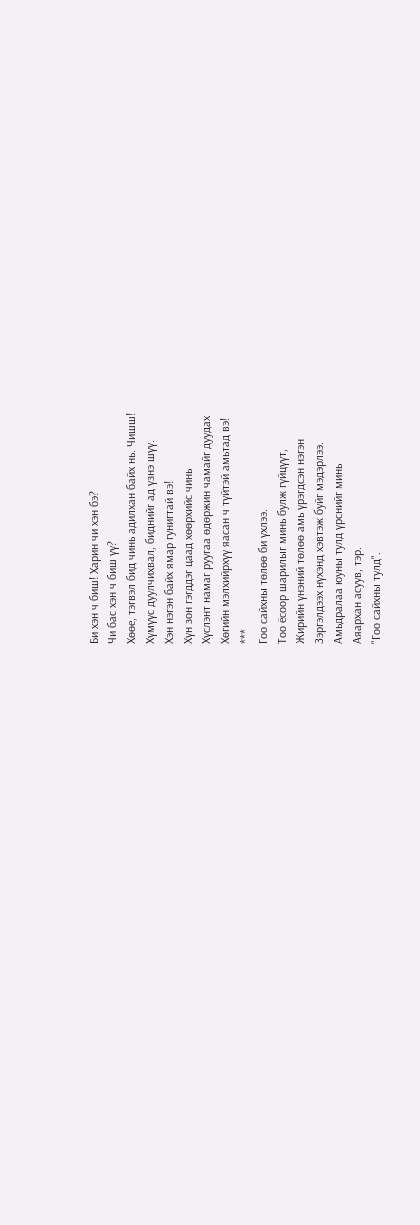Би хэн ч биш! Харин чи хэн бэ?
Чи бас хэн ч биш үү?
Хөөе, тэгвэл бид чинь адилхан байх нь. Чишш!
Хүмүүс дуулчихвал, биднийг ад үзнэ шүү.
Хэн нэгэн байх ямар гунигтай вэ!
Хүн зон гэгддэг цаад хөөрхийс чинь
Хүслэнт намаг руугаа өдөржин чамайг дуудах
Хөгийн мэлхийрхүү яасан ч түйтэй амьтад вэ!
***
Гоо сайхны төлөө би үхлээ.
Тоо ёсоор шарилыг минь булж гүйцүүт,
Жирийн үнэний төлөө амь үрэгдсэн нэгэн
Зэргэлдээх нүхэнд хэвтэж буйг мэдэрлээ.
Амьдралаа юуны тулд үрснийг минь
Аяархан асуув, тэр.
"Гоо сайхны тулд".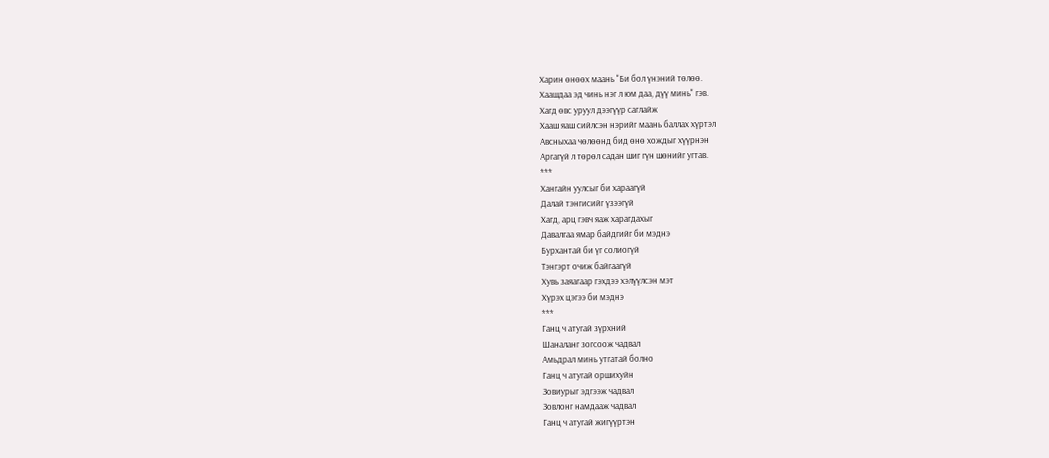Харин өнөөх маань "Би бол үнэний төлөө.
Хаашдаа эд чинь нэг л юм даа, дүү минь" гэв.
Хагд өвс уруул дээгүүр саглайж
Хааш яаш сийлсэн нэрийг маань баллах хүртэл
Авсныхаа чөлөөнд бид өнө хождыг хүүрнэн
Аргагүй л төрөл садан шиг гүн шөнийг угтав.
***
Хангайн уулсыг би хараагүй
Далай тэнгисийг үзээгүй
Хагд, арц гэвч яаж харагдахыг
Давалгаа ямар байдгийг би мэднэ
Бурхантай би үг солиогүй
Тэнгэрт очиж байгаагүй
Хувь заяагаар гэхдээ хэлүүлсэн мэт
Хүрэх цэгээ би мэднэ
***
Ганц ч атугай зүрхний
Шаналанг зогсоож чадвал
Амьдрал минь утгатай болно
Ганц ч атугай оршихуйн
Зовиурыг эдгээж чадвал
Зовлонг намдааж чадвал
Ганц ч атугай жигүүртэн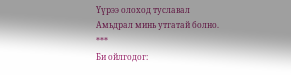Үүрээ олоход туславал
Амьдрал минь утгатай болно.
***
Би ойлгодог: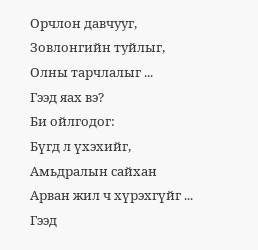Орчлон давчууг,
Зовлонгийн туйлыг,
Олны тарчлалыг ...
Гээд яах вэ?
Би ойлгодог:
Бүгд л үхэхийг,
Амьдралын сайхан
Арван жил ч хүрэхгүйг ...
Гээд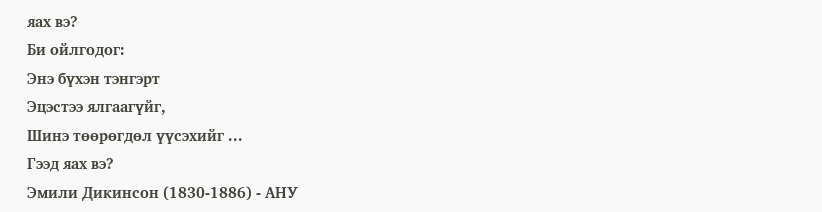яах вэ?
Би ойлгодог:
Энэ бүхэн тэнгэрт
Эцэстээ ялгаагүйг,
Шинэ төөрөгдөл үүсэхийг ...
Гээд яах вэ?
Эмили Дикинсон (1830-1886) - АНУ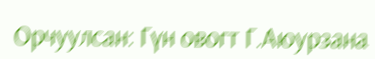Орчуулсан: Гүн овогт Г.Аюурзана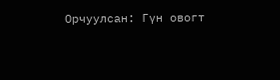Орчуулсан: Гүн овогт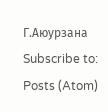Г.Аюурзана
Subscribe to:
Posts (Atom)